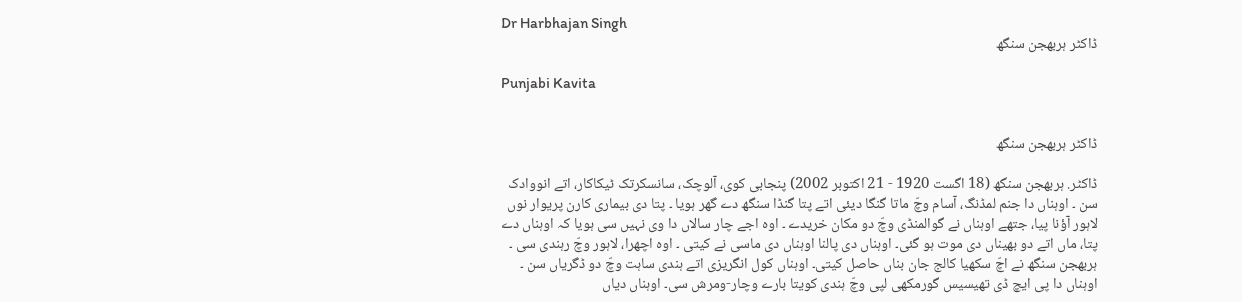Dr Harbhajan Singh
ڈاکٹر ہربھجن سنگھ

Punjabi Kavita


ڈاکٹر ہربھجن سنگھ

ڈاکٹر. ہربھجن سنگھ (18 اگست 1920 - 21 اکتوبر 2002) پنجابی کوی، آلوچک، سانسکرتک ٹیکاکار، اتے انووادک سن ۔ اوہناں دا جنم لمڈنگ، آسام وچّ ماتا گنگا دیئی اتے پتا گنڈا سنگھ دے گھر ہویا ۔ پتا دی بیماری کارن پریوار نوں لاہور آؤنا پیا، جتھے اوہناں نے گوالمنڈی وچّ دو مکان خریدے ۔ اوہ اجے چار سالاں دا وی نہیں سی ہویا کہ اوہناں دے پتا، ماں اتے دو بھیناں دی موت ہو گئی۔ اوہناں دی پالنا اوہناں دی ماسی نے کیتی ۔ اوہ اچھرا، لاہور وچّ رہندی سی ۔ ہربھجن سنگھ نے اچّ سکھیا کالج جان بناں حاصل کیتی۔ اوہناں کول انگریزی اتے ہندی ساہت وچّ دو ڈگریاں سن ۔ اوہناں دا پی ایچ ڈی تھیسیس گورمکھی لپی وچّ ہندی کویتا بارے وچار-ومرش سی۔ اوہناں دیاں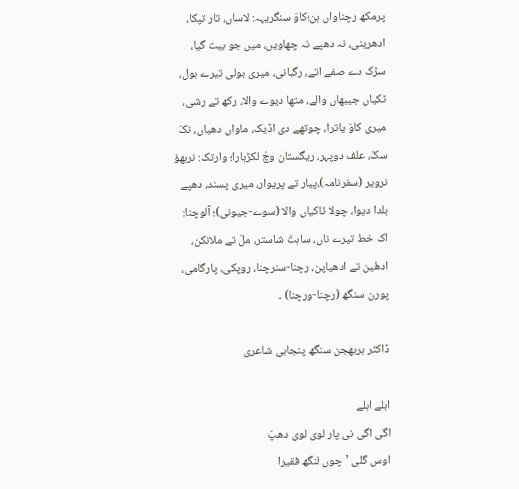پرمکھ رچناواں ہن؛کاوَ سنگریہہ: لاساں، تار تپکا، ادھرینی، نہ دھپے نہ چھاویں، میں جو بیت گیا، سڑک دے صفے اتے، رگبانی، میری بولی تیرے بول، ٹکیاں جیبھاں والے، متھا دیوے والا، رکھ تے رشی، میری کاوَ یاترا، چوتھے دی اڈیک، ماواں دھیاں، نکّ سکّ، علف دوپہر، ریگستان وچّ لکڑہارا؛ وارتک: نربھؤ نرویر (سفرنامہ)،پیار تے پریوار، میری پسند، دھپے بلدا دیوا، چولا ٹاکیاں والا (سوے-جیونی)؛ آلوچنا: اک خط تیرے ناں، ساہتّ شاستر، ملّ تے ملانکن، ادھٔین تے ادھیاپن، رچنا-سنرچنا، روپکی، پارگامی، پورن سنگھ (رچنا-ورچنا) ۔

ڈاکٹر ہربھجن سنگھ پنجابی شاعری

اہلے اہلے
اگی اگی نی پار لوی لوی دھپّ
اوس گلی ’چوں لنگھ فقیرا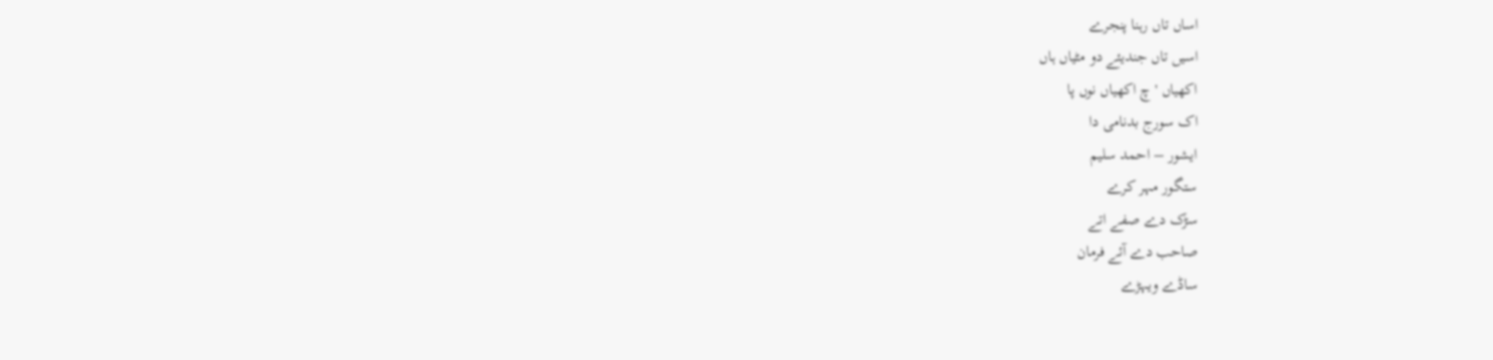اساں تاں رہنا پنجرے
اسیں تاں جندیئے دو مٹیاں ہاں
اکھیاں 'چ اکھیاں نوں پا
اک سورج بدنامی دا
ایشور – احمد سلیم
ستگور مہر کرے
سڑک دے صفے اتے
صاحب دے آئے فرمان
ساڈے ویہڑے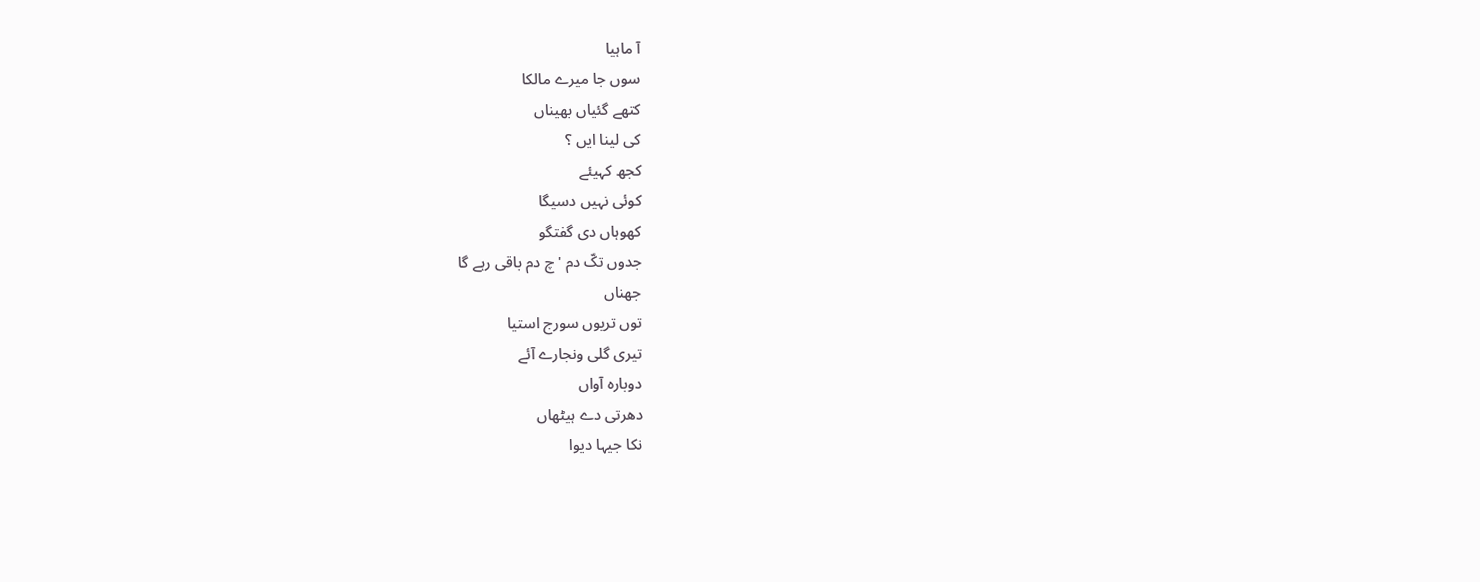آ ماہیا
سوں جا میرے مالکا
کتھے گئیاں بھیناں
کی لینا ایں ؟
کجھ کہیئے
کوئی نہیں دسیگا
کھوہاں دی گفتگو
جدوں تکّ دم 'چ دم باقی رہے گا
جھناں
توں تریوں سورج استیا
تیری گلی ونجارے آئے
دوبارہ آواں
دھرتی دے ہیٹھاں
نکا جیہا دیوا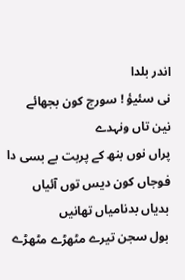اندر بلدا
نی سئیؤ ! سورج کون بجھائے
نین تاں ونہدے
پراں نوں بنھ کے پربت بے بسی دا
فوجاں کون دیس توں آئیاں
بدیاں بدنامیاں تھانیں
بول سجن تیرے مٹھڑے مٹھڑے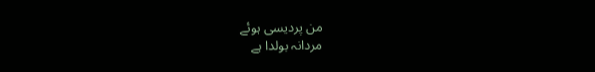من پردیسی ہوئے
مردانہ بولدا ہے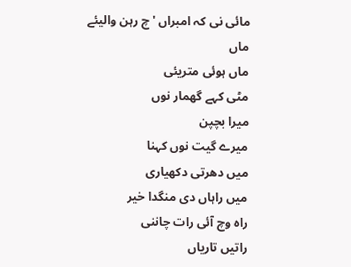مائی نی کہ امبراں 'چ رہن والیئے
ماں
ماں ہوئی متریئی
مٹی کہے گھمار نوں
میرا بچپن
میرے گیت نوں کہنا
میں دھرتی دکھیاری
میں راہاں دی منگدا خیر
راہ وچ آئی رات چاننی
راتیں تاریاں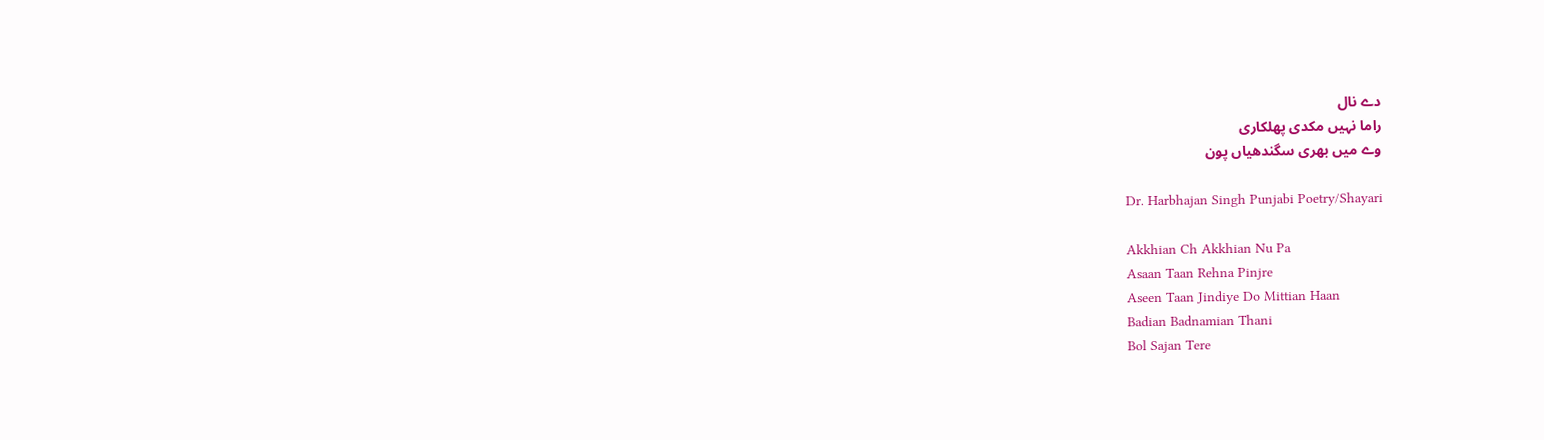دے نال
راما نہیں مکدی پھلکاری
وے میں بھری سگندھیاں پون

Dr. Harbhajan Singh Punjabi Poetry/Shayari

Akkhian Ch Akkhian Nu Pa
Asaan Taan Rehna Pinjre
Aseen Taan Jindiye Do Mittian Haan
Badian Badnamian Thani
Bol Sajan Tere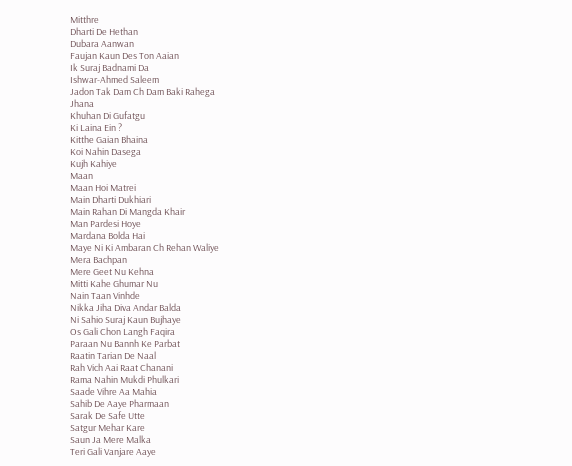Mitthre
Dharti De Hethan
Dubara Aanwan
Faujan Kaun Des Ton Aaian
Ik Suraj Badnami Da
Ishwar-Ahmed Saleem
Jadon Tak Dam Ch Dam Baki Rahega
Jhana
Khuhan Di Gufatgu
Ki Laina Ein ?
Kitthe Gaian Bhaina
Koi Nahin Dasega
Kujh Kahiye
Maan
Maan Hoi Matrei
Main Dharti Dukhiari
Main Rahan Di Mangda Khair
Man Pardesi Hoye
Mardana Bolda Hai
Maye Ni Ki Ambaran Ch Rehan Waliye
Mera Bachpan
Mere Geet Nu Kehna
Mitti Kahe Ghumar Nu
Nain Taan Vinhde
Nikka Jiha Diva Andar Balda
Ni Sahio Suraj Kaun Bujhaye
Os Gali Chon Langh Faqira
Paraan Nu Bannh Ke Parbat
Raatin Tarian De Naal
Rah Vich Aai Raat Chanani
Rama Nahin Mukdi Phulkari
Saade Vihre Aa Mahia
Sahib De Aaye Pharmaan
Sarak De Safe Utte
Satgur Mehar Kare
Saun Ja Mere Malka
Teri Gali Vanjare Aaye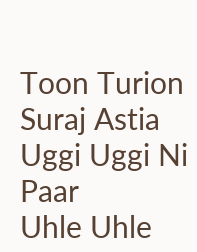Toon Turion Suraj Astia
Uggi Uggi Ni Paar
Uhle Uhle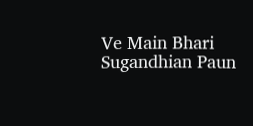Ve Main Bhari Sugandhian Paun